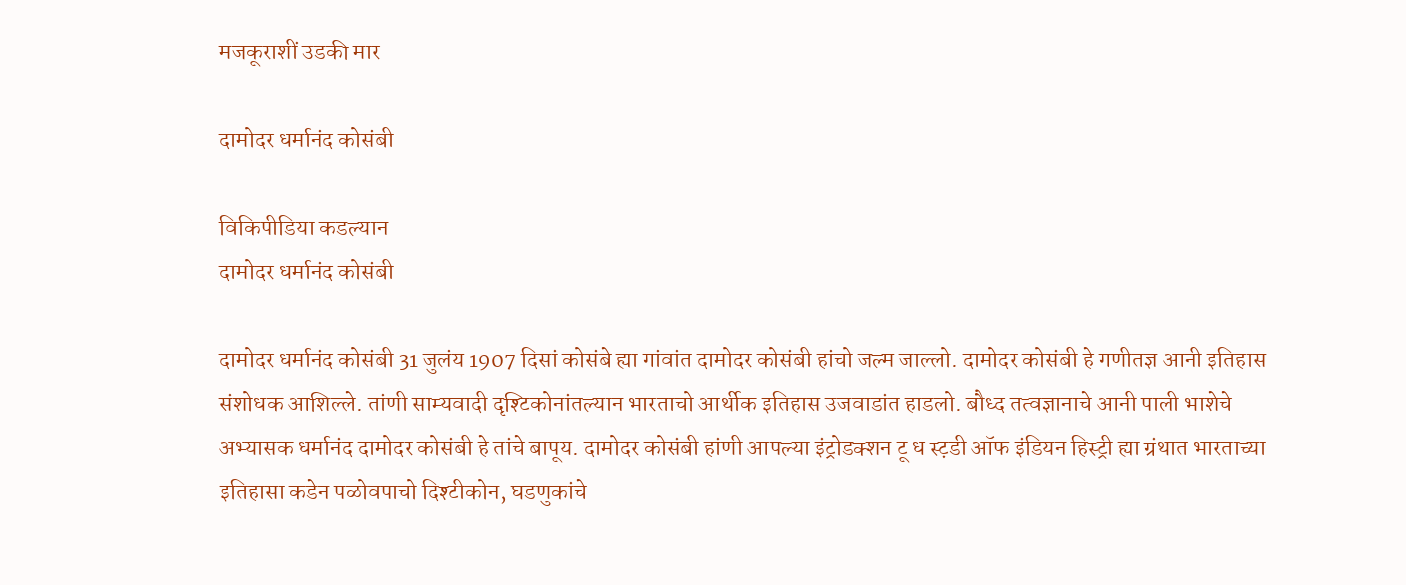मजकूराशीं उडकी मार

दामोदर धर्मानंद कोसंबी

विकिपीडिया कडल्यान
दामोदर धर्मानंद कोसंबी

दामोदर धर्मानंद कोसंबी 31 जुलंय 1907 दिसां कोसंबे ह्या गांवांत दामोदर कोसंबी हांचो जल्म जाल्लो. दामोदर कोसंबी हे गणीतज्ञ आनी इतिहास संशोधक आशिल्ले. तांणी साम्यवादी दृश्टिकोनांतल्यान भारताचो आर्थीक इतिहास उजवाडांत हाडलो. बौध्द तत्वज्ञानाचे आनी पाली भाशेचे अभ्यासक धर्मानंद दामोदर कोसंबी हे तांचे बापूय. दामोदर कोसंबी हांणी आपल्या इंट्रोडक्शन टू ध स्ट़डी ऑफ इंडियन हिस्ट्री ह्या ग्रंथात भारताच्या इतिहासा कडेन पळोवपाचो दिश्टीकोन, घडणुकांचे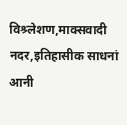विश्र्लेशण,माक्सवादी नदर,इतिहासीक साधनां आनी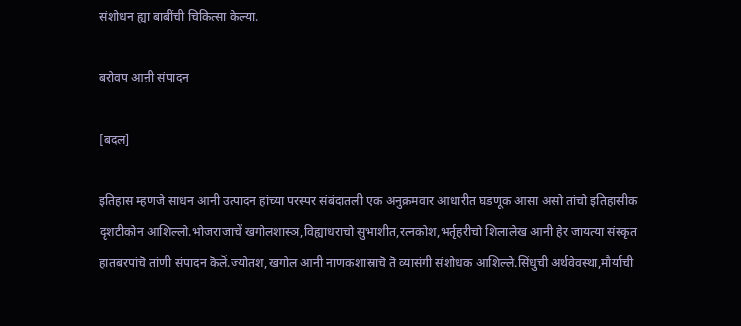संशोधन ह्या बाबींची चिकित्सा केल्या.

बरोवप आऩी संपादन

[बदल]

इतिहास म्हणजे साधन आनी उत्पादन हांच्या परस्पर संबंदातली एक अनुक्रमवार आधारीत घडणूक आसा असो तांचो इतिहासीक दृशटीकोन आशिल्लो.भोजराजाचें खगोलशास्ञ,विह्याधराचो सुभाशीत,रत्नकोश,भर्तृहरीचो शिलालेख आनी हेर जायत्या संस्कृत हातबरपांचॆ तांणी संपादन कॆलॆं.ज्योतश,खगोल आनी नाणकशास्राचॆ तॆ व्यासंगी संशोधक आशिल्ले.सिंधुची अर्थवेवस्था,मौर्याची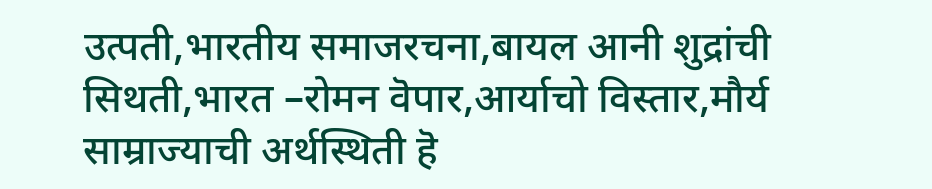उत्पती,भारतीय समाजरचना,बायल आनी शुद्रांची सिथती,भारत –रोमन वॆपार,आर्याचो विस्तार,मौर्य साम्राज्याची अर्थस्थिती हॆ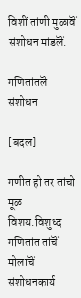विशीं तांणी मुळावॆं संशोधन मांडलॆं.

गणितांतलॆ संशोधन

[बदल]

गणीत हो तर तांचो मूळ विशय.विशुध्द गणितांत तांचॆं मोलाचॆं संशोधनकार्य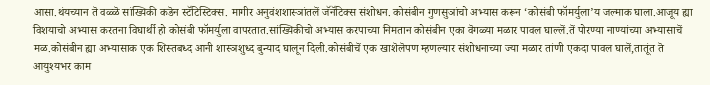आसा.थंयच्यान तॆ वळ्ळॆ सांख्यिकी कडॆन स्टॅटिस्टिक्स. मागीर अनुवंशशास्ञांतलॆं जॅनॅटिक्स संशोधन. कोसंबीन गुणसुञांचो अभ्यास करून ‘कोसंबी फॉमर्युला’य जल्माक घाला.आजूय ह्या विशयाचो अभ्यास करतना विघार्थी हो कोसंबी फॉमर्युला वापरतात.सांख्यिकीचो अभ्यास करपाच्या निमतान कोसंबीन एका वॆगळ्या मळार पावल घाल्लॆं.तॆं पोरण्या नाण्यांच्या अभ्यासाचॆं मळ.कोसंबीन ह्या अभ्यासाक एक शिस्तबध्द आनी शास्ञशुध्द बुन्याद घालून दिली.कोसंबीचॆं एक खाशॆलॆपण म्हणल्यार संशोधनाच्या ज्या मळार तांणी एकदा पावल घालॆं,तातूंत तॆ आयुश्यभर काम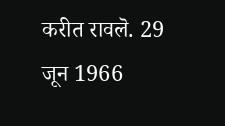करीत रावलॆ. 29 जून 1966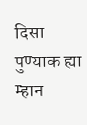दिसा पुण्याक ह्या म्हान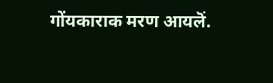गोंयकाराक मरण आयलॆं.